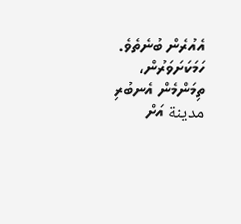އެއުރެން ބުނެތެވެ. ހަމަކަށަވަރުން، ތިމަންމެން އެނބުރި مدينة އަށް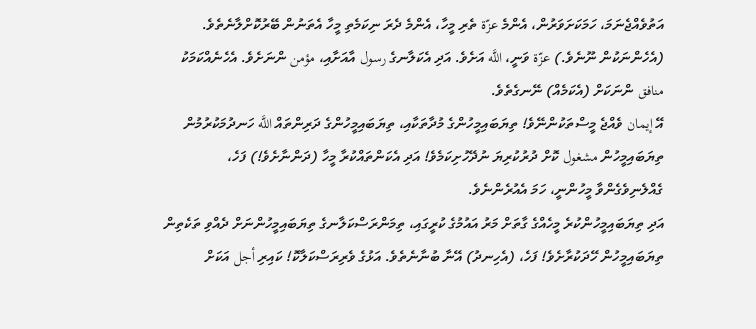އަތުވެއްޖެނަމަ، ހަމަކަށަވަރުން، އެންމެ عزّة ތެރި މީހާ، އެންމެ ދެރަ ނިކަމެތި މީހާ އެތަނުން ބޭރުކޮށްލާނެތެވެ. (އެހެންނަކުން ނޫނެވެ.) عزّة ވަނީ، اللَّه އަށެވެ. އަދި އެކަލާނގެ رسول އާއަށާއި، مؤمن ންނަށެވެ. އެހެނެއްކަމަކު منافق ންނަކަށް (އެކަމެއް) ނޭނގެތެވެ.
އޭ إيمان ވެއްޖެ މީސްތަކުންނޭވެ! ތިޔަބައިމީހުންގެ މުދާތަކާއި، ތިޔަބައިމީހުންގެ ދަރިންތައް اللَّه ހަނދުމަކުރުމުން ތިޔަބައިމީހުން مشغول ކޮށް ދުރުކުރިޔަ ނުދޭހުށިކަމެވެ! އަދި އެކަންތައްކުރާ މީހާ (ދަންނާށެވެ!) ފަހެ، ގެއްލެނިވެގެންވާ މީހުންނީ، ހަމަ އެއުރެންނެވެ.
އަދި ތިޔަބައިމީހުންކުރެ މީހެއްގެ ގާތަށް މަރު އައުމުގެ ކުރީގައި، ތިމަންރަސްކަލާނގެ ތިޔަބައިމީހުންނަށް ދެއްވި ތަކެތިން ތިޔަބައިމީހުން ހޭދަކުރާށެވެ! ފަހެ، (އެހިނދު) އޭނާ ބުނާނެތެވެ. އަޅުގެ ވެރިރަސްކަލާކޮ! ކައިރި أجل އަކަށް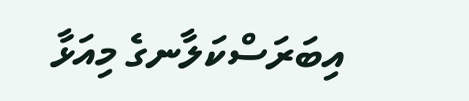އިބަރަސްކަލާނގެ މިއަޅާ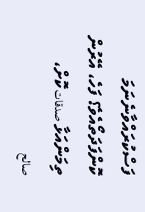ފަސްކުރައްވާނެނަމަ ކޮންފަދަތޯއެވެ؟ ފަހެ، އޭރުން ތިމަންއަޅާ صدقات ކޮށް، صالح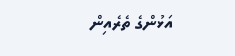އަޅުންގެ ތެރެއިން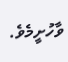ވާހުށީމެވެ.